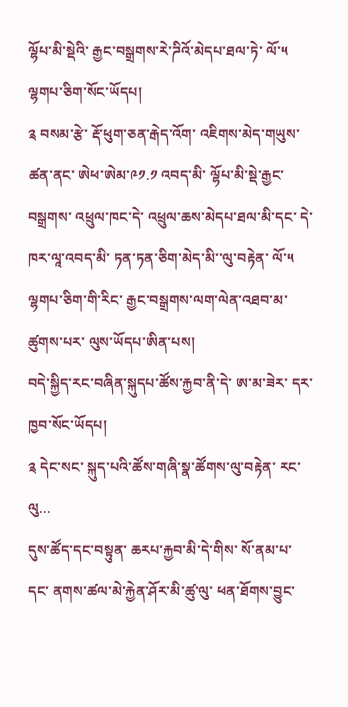ལྷོཔ་མི་སྡེའི་ རྒྱང་བསྒྲགས་རེ་ཌིའོ་མེདཔ་ཐལ་ཏེ་ ལོ་༥ ལྷགཔ་ཅིག་སོང་ཡོདཔ།
༉ བསམ་རྩེ་ རྡོ་ཕུག་ཅན་རྒེད་འོག་ འཇིགས་མེད་གཡུས་ཚན་ནང་ ཨེཕ་ཨེམ་༩༡.༡ འབད་མི་ ལྷོཔ་མི་སྡེ་རྒྱང་བསྒྲགས་ འཕྲུལ་ཁང་དེ་ འཕྲུལ་ཆས་མེདཔ་ཐལ་མི་དང་ དེ་ཁར་ལཱ་འབད་མི་ ཏན་ཏན་ཅིག་མེད་མི་་ལུ་བརྟེན་ ལོ་༥ ལྷགཔ་ཅིག་གི་རིང་ རྒྱང་བསྒྲགས་ལག་ལེན་འཐབ་མ་ཚུགས་པར་ ལུས་ཡོདཔ་ཨིན་པས།
བདེ་སྐྱིད་རང་བཞིན་སྐུདཔ་ཚོས་རྐྱབ་ནི་དེ་ ཨ་མ་ཟེར་ དར་ཁྱབ་སོང་ཡོདཔ།
༉ དེང་སང་ སྐུད་པའི་ཚོས་གཞི་སྣ་ཚོགས་ལུ་བརྟེན་ རང་ལུ...
དུས་ཚོད་དང་བསྟུན་ ཆརཔ་རྐྱབ་མི་དེ་གིས་ སོ་ནམ་པ་དང་ ནགས་ཚལ་མེ་རྐྱེན་ཤོར་མི་ཚུ་ལུ་ ཕན་ཐོགས་བྱུང་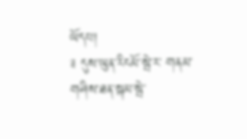ཡོདཔ།
༉ དུས་ཡུན་རིངམོ་སྦེ་ར་ གནམ་གཤིས་ཐན་སྐམ་སྦེ་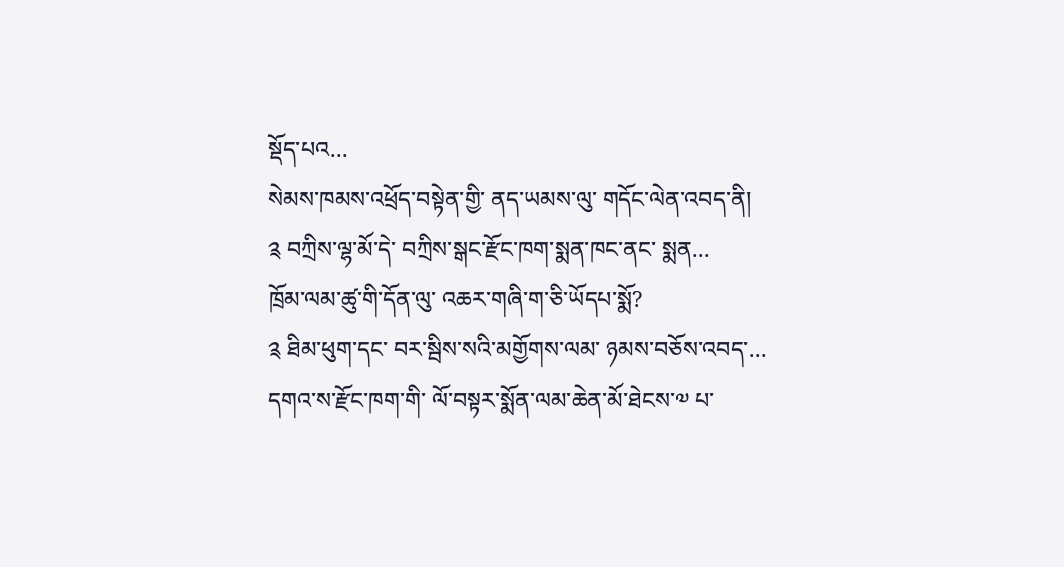སྡོད་པའ...
སེམས་ཁམས་འཕྲོད་བསྟེན་གྱི་ ནད་ཡམས་ལུ་ གདོང་ལེན་འབད་ནི།
༉ བཀྲིས་ལྷ་མོ་དེ་ བཀྲིས་སྒང་རྫོང་ཁག་སྨན་ཁང་ནང་ སྨན...
ཁྲོམ་ལམ་ཚུ་གི་དོན་ལུ་ འཆར་གཞི་ག་ཅི་ཡོདཔ་སྨོ?
༉ ཐིམ་ཕུག་དང་ བར་སྦིས་སའི་མགྱོགས་ལམ་ ཉམས་བཅོས་འབད་...
དགའ་ས་རྫོང་ཁག་གི་ ལོ་བསྟར་སྨོན་ལམ་ཆེན་མོ་ཐེངས་༧ པ་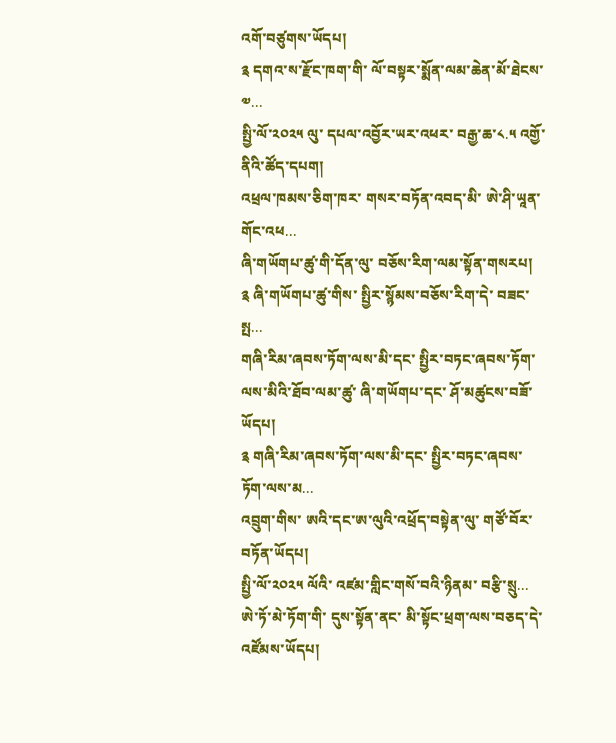འགོ་བཙུགས་ཡོདཔ།
༉ དགའ་ས་རྫོང་ཁག་གི་ ལོ་བསྟར་སྨོན་ལམ་ཆེན་མོ་ཐེངས་༧...
སྤྱི་ལོ་༢༠༢༥ ལུ་ དཔལ་འབྱོར་ཡར་འཕར་ བརྒྱ་ཆ་༨.༥ འགྱོ་ནིའི་ཚོད་དཔག།
འཕྲལ་ཁམས་ཅིག་ཁར་ གསར་བཏོན་འབད་མི་ ཨེ་ཤི་ཡཱན་གོང་འཕ...
ཞི་གཡོགཔ་ཚུ་གི་དོན་ལུ་ བཅོས་རིག་ལམ་སྟོན་གསརཔ།
༉ ཞི་གཡོགཔ་ཚུ་གིས་ སྤྱིར་སྙོམས་བཅོས་རིག་དེ་ བཟང་སྤ...
གཞི་རིམ་ཞབས་ཏོག་ལས་མི་དང་ སྤྱིར་བཏང་ཞབས་ཏོག་ལས་མིའི་ཐོབ་ལམ་ཚུ་ ཞི་གཡོགཔ་དང་ ཤོ་མཚུངས་བཟོ་ཡོདཔ།
༉ གཞི་རིམ་ཞབས་ཏོག་ལས་མི་དང་ སྤྱིར་བཏང་ཞབས་ཏོག་ལས་མ...
འབྲུག་གིས་ ཨའི་དང་ཨ་ལུའི་འཕྲོད་བསྟེན་ལུ་ གཙོ་བོར་བཏོན་ཡོདཔ།
སྤྱི་ལོ་༢༠༢༥ ལོའི་ འཛམ་གླིང་གསོ་བའི་ཉིནམ་ བརྩི་སྲུ...
ཨེ་ཏོ་མེ་ཏོག་གི་ དུས་སྟོན་ནང་ མི་སྟོང་ཕྲག་ལས་བཅད་དེ་འཛོམས་ཡོདཔ།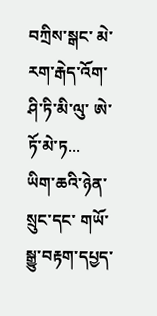བཀྲིས་སྒང་ མེ་རག་རྒེད་འོག་ ཤི་ཏི་མི་ལུ་ ཨེ་ཏོ་མེ་ཏ...
ཡིག་ཆའི་ཉེན་སྲུང་དང་ གཡོ་སྒྱུ་བརྟག་དཔྱད་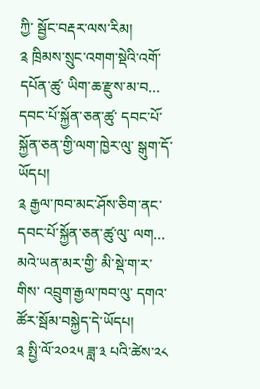ཀྱི་ སྦྱོང་བརྡར་ལས་རིམ།
༉ ཁྲིམས་སྲུང་འགག་སྡེའི་འགོ་དཔོན་ཚུ་ ཡིག་ཆ་རྫུས་མ་བ...
དབང་པོ་སྐྱོན་ཅན་ཚུ་ དབང་པོ་སྐྱོན་ཅན་གྱི་ལག་ཁྱེར་ལུ་ སྒུག་དོ་ཡོདཔ།
༉ རྒྱལ་ཁབ་མང་ཤོས་ཅིག་ནང་ དབང་པོ་སྐྱོན་ཅན་ཚུ་ལུ་ ལག...
མའེ་ཡན་མར་གྱི་ མི་སྡེ་ག་ར་གིས་ འབྲུག་རྒྱལ་ཁབ་ལུ་ དགའ་ཚོར་སྦོམ་བསྐྱེད་དེ་ཡོདཔ།
༉ སྤྱི་ལོ་༢༠༢༥ ཟླ་༣ པའི་ཚེས་༢༨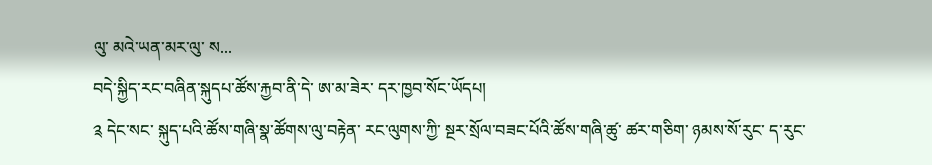ལུ་ མའེ་ཡན་མར་ལུ་ ས...
བདེ་སྐྱིད་རང་བཞིན་སྐུདཔ་ཚོས་རྐྱབ་ནི་དེ་ ཨ་མ་ཟེར་ དར་ཁྱབ་སོང་ཡོདཔ།
༉ དེང་སང་ སྐུད་པའི་ཚོས་གཞི་སྣ་ཚོགས་ལུ་བརྟེན་ རང་ལུགས་ཀྱི་ སྔར་སྲོལ་བཟང་པོའི་ཚོས་གཞི་ཚུ་ ཚར་གཅིག་ ཉམས་སོ་རུང་ ད་རུང་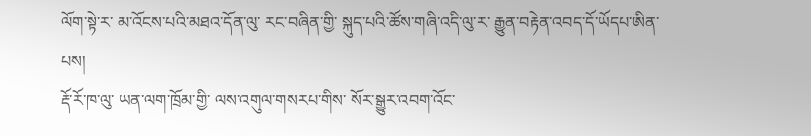ལོག་སྟེ་ར་ མ་འོངས་པའི་མཐའ་དོན་ལུ་ རང་བཞིན་གྱི་ སྐུད་པའི་ཚོས་གཞི་འདི་ལུ་ར་ རྒྱུན་བརྟེན་འབད་དོ་ཡོདཔ་ཨིན་པས།
རྡོ་རོ་ཁ་ལུ་ ཡན་ལག་ཁྲོམ་གྱི་ ལས་འགུལ་གསརཔ་གིས་ སོར་སྒྱུར་འབག་འོང་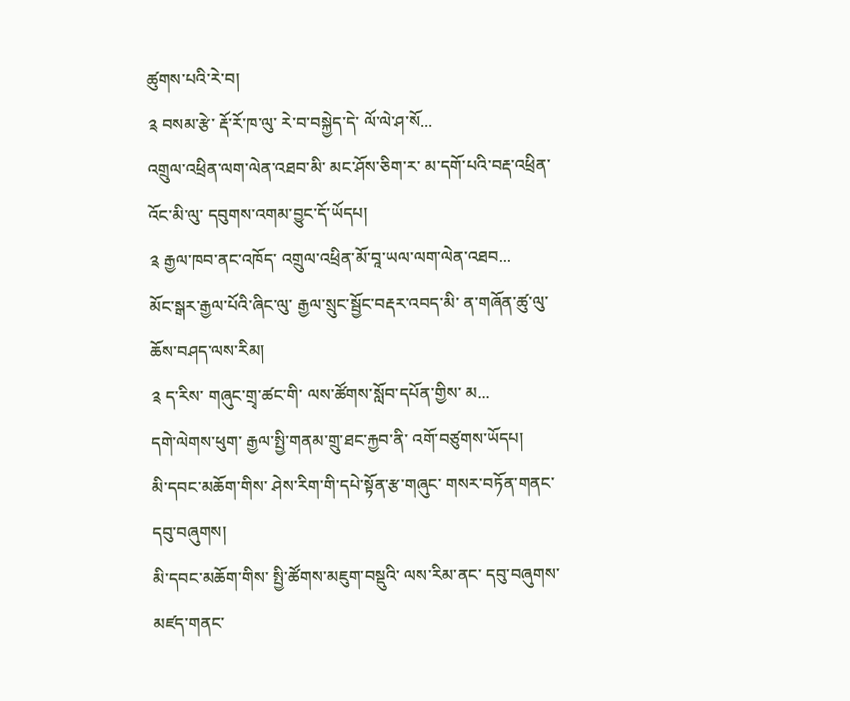ཚུགས་པའི་རེ་བ།
༉ བསམ་རྩེ་ རྡོ་རོ་ཁ་ལུ་ རེ་བ་བསྐྱེད་དེ་ ལོ་ལེ་ཤ་སོ...
འགྲུལ་འཕྲིན་ལག་ལེན་འཐབ་མི་ མང་ཤོས་ཅིག་ར་ མ་དགོ་པའི་བརྡ་འཕྲིན་འོང་མི་ལུ་ དབུགས་འགམ་བྱུང་དོ་ཡོདཔ།
༉ རྒྱལ་ཁབ་ནང་འཁོད་ འགྲུལ་འཕྲིན་མོ་བཱ་ཡལ་ལག་ལེན་འཐབ...
མོང་སྒར་རྒྱལ་པོའི་ཞིང་ལུ་ རྒྱལ་སྲུང་སྦྱོང་བརྡར་འབད་མི་ ན་གཞོན་ཚུ་ལུ་ ཆོས་བཤད་ལས་རིམ།
༉ ད་རིས་ གཞུང་གྲྭ་ཚང་གི་ ལས་ཚོགས་སློབ་དཔོན་གྱིས་ མ...
དགེ་ལེགས་ཕུག་ རྒྱལ་སྤྱི་གནམ་གྲུ་ཐང་རྐྱབ་ནི་ འགོ་བཙུགས་ཡོདཔ།
མི་དབང་མཆོག་གིས་ ཤེས་རིག་གི་དཔེ་སྟོན་རྩ་གཞུང་ གསར་བཏོན་གནང་དབུ་བཞུགས།
མི་དབང་མཆོག་གིས་ སྤྱི་ཚོགས་མཇུག་བསྡུའི་ ལས་རིམ་ནང་ དབུ་བཞུགས་མཛད་གནང་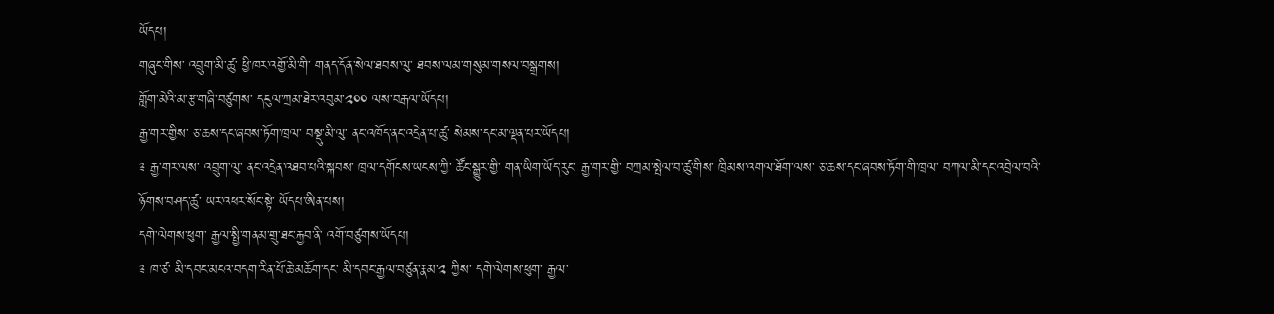ཡོདཔ།
གཞུང་གིས་ འབྲུག་མི་ཚུ་ ཕྱི་ཁར་འགྱོ་མི་གི་ གནད་དོན་སེལ་ཐབས་ལུ་ ཐབས་ལམ་གསུམ་གསལ་བསྒྲགས།
གློག་མེའི་མ་རྩ་གཞི་བཙུགས་ དངུལ་ཀྲམ་ཐེར་འབུམ་༢༠༠ ལས་བརྒལ་ཡོདཔ།
རྒྱ་གར་གྱིས་ ཅ་ཆས་དང་ཞབས་ཏོག་ཁྲལ་ བསྡུ་མི་ལུ་ ནང་འཁོད་ནང་འདྲེན་པ་ཚུ་ སེམས་དང་མ་ལྡན་པར་ཡོདཔ།
༉ རྒྱ་གར་ལས་ འབྲུག་ལུ་ ནང་འདྲེན་འཐབ་པའི་སྐབས་ ཁྲལ་དགོངས་ཡངས་ཀྱི་ ཚོང་སྒྱུར་གྱི་ གན་ཡིག་ཡོད་རུང་ རྒྱ་གར་གྱི་ བཀྲམ་སྤེལ་བ་ཚུ་གིས་ ཁྲིམས་འགལ་ཐོག་ལས་ ཅ་ཆས་དང་ཞབས་ཏོག་གི་ཁྲལ་ བཀལ་མི་དང་འབྲེལ་བའི་ ཉོགས་བཤད་ཚུ་ ཡར་འཕར་སོང་སྟེ་ ཡོདཔ་ཨིན་པས།
དགེ་ལེགས་ཕུག་ རྒྱལ་སྤྱི་གནམ་གྲུ་ཐང་རྐྱབ་ནི་ འགོ་བཙུགས་ཡོདཔ།
༉ ཁ་ཙ་ མི་དབང་མངའ་བདག་རིན་པོ་ཆེ་མཆོག་དང་ མི་དབང་རྒྱལ་བཙུན་རྣམ་༢ ཀྱིས་ དགེ་ལེགས་ཕུག་ རྒྱལ་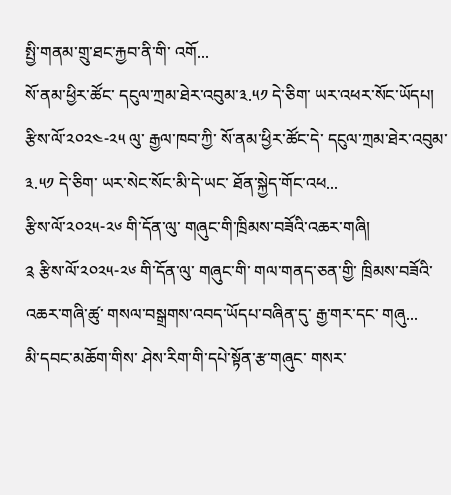སྤྱི་གནམ་གྲུ་ཐང་རྐྱབ་ནི་གི་ འགོ...
སོ་ནམ་ཕྱིར་ཚོང་ དངུལ་ཀྲམ་ཐེར་འབུམ་༣.༥༡ དེ་ཅིག་ ཡར་འཕར་སོང་ཡོདཔ།
རྩིས་ལོ་༢༠༢༤-༢༥ ལུ་ རྒྱལ་ཁབ་ཀྱི་ སོ་ནམ་ཕྱིར་ཚོང་དེ་ དངུལ་ཀྲམ་ཐེར་འབུམ་༣.༥༡ དེ་ཅིག་ ཡར་སེང་སོང་མི་དེ་ཡང་ ཐོན་སྐྱེད་གོང་འཕ...
རྩིས་ལོ་༢༠༢༥-༢༦ གི་དོན་ལུ་ གཞུང་གི་ཁྲིམས་བཟོའི་འཆར་གཞི།
༉ རྩིས་ལོ་༢༠༢༥-༢༦ གི་དོན་ལུ་ གཞུང་གི་ གལ་གནད་ཅན་གྱི་ ཁྲིམས་བཟོའི་འཆར་གཞི་ཚུ་ གསལ་བསྒྲགས་འབད་ཡོདཔ་བཞིན་དུ་ རྒྱ་གར་དང་ གཞུ...
མི་དབང་མཆོག་གིས་ ཤེས་རིག་གི་དཔེ་སྟོན་རྩ་གཞུང་ གསར་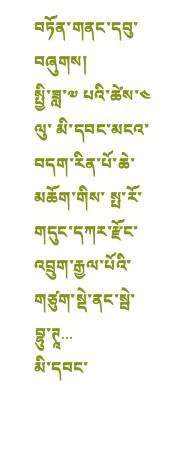བཏོན་གནང་དབུ་བཞུགས།
སྤྱི་ཟླ་༧ པའི་ཚེས་༤ ལུ་ མི་དབང་མངའ་བདག་རིན་པོ་ཆེ་མཆོག་གིས་ སྤ་རོ་ གདུང་དཀར་རྫོང་ འབྲུག་རྒྱལ་པོའི་གཙུག་སྡེ་ནང་སྦེ་ བྷུ་ཊཱ...
མི་དབང་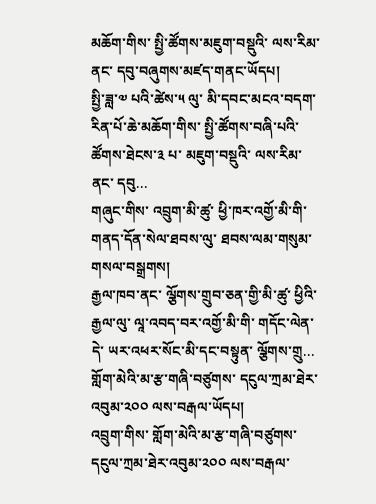མཆོག་གིས་ སྤྱི་ཚོགས་མཇུག་བསྡུའི་ ལས་རིམ་ནང་ དབུ་བཞུགས་མཛད་གནང་ཡོདཔ།
སྤྱི་ཟླ་༧ པའི་ཚེས་༥ ལུ་ མི་དབང་མངའ་བདག་རིན་པོ་ཆེ་མཆོག་གིས་ སྤྱི་ཚོགས་བཞི་པའི་ ཚོགས་ཐེངས་༣ པ་ མཇུག་བསྡུའི་ ལས་རིམ་ནང་ དབུ...
གཞུང་གིས་ འབྲུག་མི་ཚུ་ ཕྱི་ཁར་འགྱོ་མི་གི་ གནད་དོན་སེལ་ཐབས་ལུ་ ཐབས་ལམ་གསུམ་གསལ་བསྒྲགས།
རྒྱལ་ཁབ་ནང་ ལྕོགས་གྲུབ་ཅན་གྱི་མི་ཚུ་ ཕྱིའི་རྒྱལ་ལུ་ ལཱ་འབད་བར་འགྱོ་མི་གི་ གདོང་ལེན་དེ་ ཡར་འཕར་སོང་མི་དང་བསྟུན་ ལྕོགས་གྲུ...
གློག་མེའི་མ་རྩ་གཞི་བཙུགས་ དངུལ་ཀྲམ་ཐེར་འབུམ་༢༠༠ ལས་བརྒལ་ཡོདཔ།
འབྲུག་གིས་ གློག་མེའི་མ་རྩ་གཞི་བཙུགས་ དངུལ་ཀྲམ་ཐེར་འབུམ་༢༠༠ ལས་བརྒལ་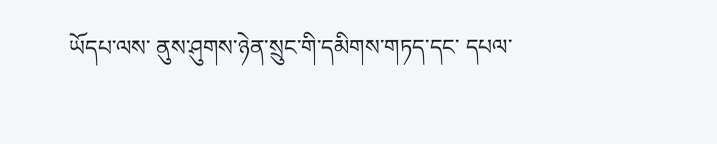ཡོདཔ་ལས་ ནུས་ཤུགས་ཉེན་སྲུང་གི་དམིགས་གཏད་དང་ དཔལ་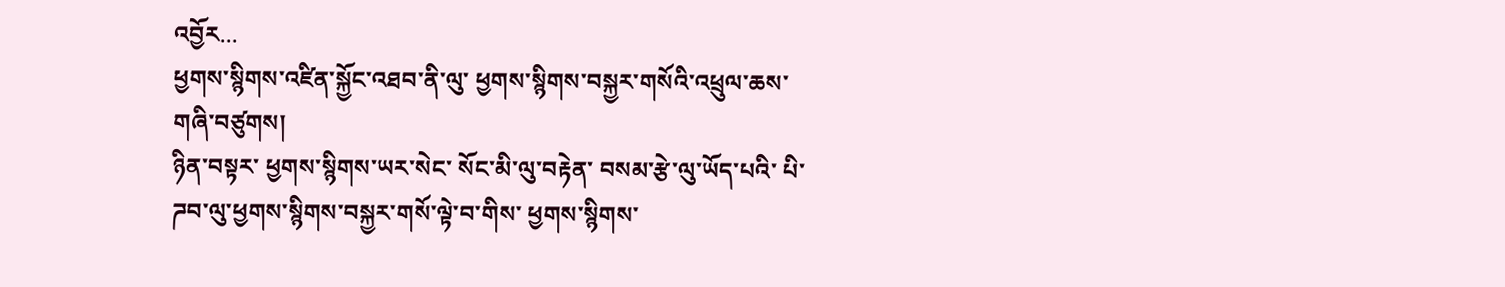འབྱོར...
ཕྱགས་སྙིགས་འཛིན་སྐྱོང་འཐབ་ནི་ལུ་ ཕྱགས་སྙིགས་བསྐྱར་གསོའི་འཕྲུལ་ཆས་གཞི་བཙུགས།
ཉིན་བསྟར་ ཕྱགས་སྙིགས་ཡར་སེང་ སོང་མི་ལུ་བརྟེན་ བསམ་རྩེ་ལུ་ཡོད་པའི་ པི་ཌབ་ལུ་ཕྱགས་སྙིགས་བསྐྱར་གསོ་ལྟེ་བ་གིས་ ཕྱགས་སྙིགས་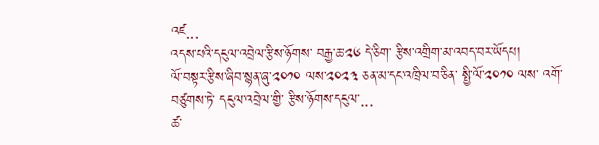འཛ...
འདས་པའི་དངུལ་འབྲེལ་རྩིས་ཉོགས་ བརྒྱ་ཆ་༢༦ དེ་ཅིག་ རྩིས་འགྲིག་མ་འབད་བར་ཡོདཔ།
ལོ་བསྟར་རྩིས་ཞིབ་སྙན་ཞུ་༢༠༡༠ ལས་༢༠༢༣ ཅན་མ་དང་འཁྲིལ་བ་ཅིན་ སྤྱི་ལོ་༢༠༡༠ ལས་ འགོ་བཙུགས་ཏེ་ དངུལ་འབྲེལ་གྱི་ རྩིས་ཉོགས་དངུལ་...
ཚ་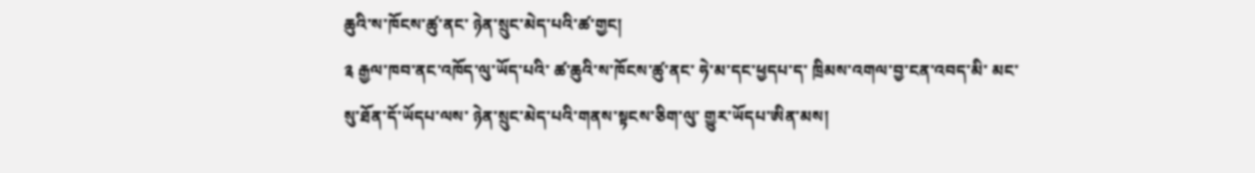ཆུའི་ས་ཁོངས་ཚུ་ནང་ ཉེན་སྲུང་མེད་པའི་ཚ་གྱང།
༉ རྒྱལ་ཁབ་ནང་འཁོད་ལུ་ཡོད་པའི་ ཚ་ཆུའི་ས་ཁོངས་ཚུ་ནང་ ཧེ་མ་དང་ཕྱདཔ་ད་ ཁྲིམས་འགལ་བྱ་ངན་འབད་མི་ མང་སུ་ཐོན་དོ་ཡོདཔ་ལས་ ཉེན་སྲུང་མེད་པའི་གནས་སྟངས་ཅིག་ལུ་ གྱུར་ཡོདཔ་ཨིན་མས།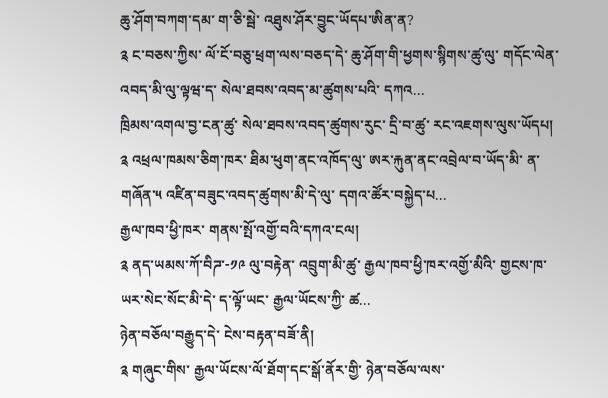ཆུ་ཤོག་བཀག་དམ་ ག་ཅི་སྦེ་ འཐུས་ཤོར་བྱུང་ཡོདཔ་ཨིན་ན?
༉ ང་བཅས་ཀྱིས་ ལོ་ངོ་བཅུ་ཕྲག་ལས་བཅད་དེ་ ཆུ་ཤོག་གི་ཕྱགས་སྙིགས་ཚུ་ལུ་ གདོང་ལེན་འབད་མི་ལུ་ལྟཝ་ད་ སེལ་ཐབས་འབད་མ་ཚུགས་པའི་ དཀའ...
ཁྲིམས་འགལ་བྱ་ངན་ཚུ་ སེལ་ཐབས་འབད་ཚུགས་རུང་ དྲི་བ་ཚུ་ རང་འཇགས་ལུས་ཡོདཔ།
༉ འཕྲལ་ཁམས་ཅིག་ཁར་ ཐིམ་ཕུག་ནང་འཁོད་ལུ་ ཨར་རྐུན་ནང་འབྲེལ་བ་ཡོད་མི་ ན་གཞོན་༥ འཛིན་བཟུང་འབད་ཚུགས་མི་དེ་ལུ་ དགའ་ཚོར་བསྐྱེད་པ...
རྒྱལ་ཁབ་ཕྱི་ཁར་ གནས་སྤོ་འགྱོ་བའི་དཀའ་ངལ།
༉ ནད་ཡམས་ཀོ་བིཌ་-༡༩ ལུ་བརྟེན་ འབྲུག་མི་ཚུ་ རྒྱལ་ཁབ་ཕྱི་ཁར་འགྱོ་མིའི་ གྱངས་ཁ་ཡར་སེང་སོང་མི་དེ་ ད་ལྟོ་ཡང་ རྒྱལ་ཡོངས་ཀྱི་ ཚ...
ཉེན་བཅོལ་བརྒྱུད་དེ་ ངེས་བརྟན་བཟོ་ནི།
༉ གཞུང་གིས་ རྒྱལ་ཡོངས་ལོ་ཐོག་དང་སྒོ་ནོར་གྱི་ ཉེན་བཅོལ་ལས་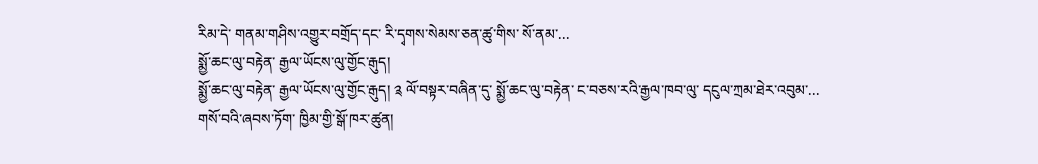རིམ་དེ་ གནམ་གཤིས་འགྱུར་བགྲོད་དང་ རི་དྭགས་སེམས་ཅན་ཚུ་གིས་ སོ་ནམ་...
སྨྱོ་ཆང་ལུ་བརྟེན་ རྒྱལ་ཡོངས་ལུ་གྱོང་རྒུད།
སྨྱོ་ཆང་ལུ་བརྟེན་ རྒྱལ་ཡོངས་ལུ་གྱོང་རྒུད། ༉ ལོ་བསྟར་བཞིན་དུ་ སྨྱོ་ཆང་ལུ་བརྟེན་ ང་བཅས་རའི་རྒྱལ་ཁབ་ལུ་ དངུལ་ཀྲམ་ཐེར་འབུམ་...
གསོ་བའི་ཞབས་ཏོག་ ཁྱིམ་གྱི་སྒོ་ཁར་ཚུན།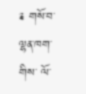༉ གསོ་བ་ལྷན་ཁག་གིས་ ལོ་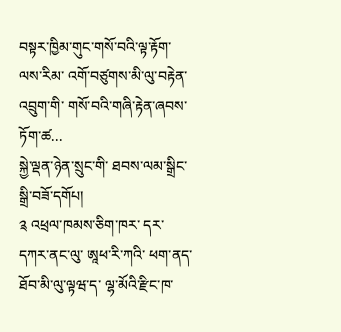བསྟར་ཁྱིམ་གུང་གསོ་བའི་ལྟ་རྟོག་ལས་རིམ་ འགོ་བཙུགས་མི་ལུ་བརྟེན་ འབྲུག་གི་ གསོ་བའི་གཞི་རྟེན་ཞབས་ཏོག་ཚ...
སྐྱེ་ལྡན་ཉེན་སྲུང་གི་ ཐབས་ལམ་སྒྲིང་སྒྲི་བཟོ་དགོཔ།
༉ འཕྲལ་ཁམས་ཅིག་ཁར་ དར་དཀར་ནང་ལུ་ ཨཱཕ་རི་ཀའི་ ཕག་ནད་ཐོབ་མི་ལུ་ལྟཝ་ད་ ལྷ་མོའི་རྫིང་ཁ་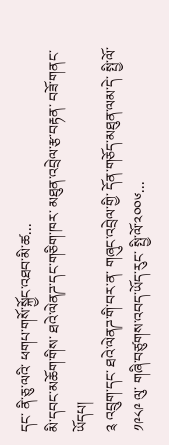དང་ ནི་ཅུ་ལའི་ ཕགཔ་གསོ་སྐྱོང་འཐབ་མི་ཚ...
མི་དབང་མཆོག་གིས་ ཐའེ་ལེནཌ་དང་གཅིག་ཁར་ མཐུན་འབྲེལ་རྩ་བརྟན་ བཟོ་གནང་ཡོདཔ།
༉ འབྲུག་དང་ ཐའེ་ལེནཌ་གི་བར་ན་ གཞུང་འབྲེལ་གྱི་ དོན་གཅོད་མཐུན་ལམ་དེ་ སྤྱི་ལོ་༡༩༨༩ ལུ་ གཞི་བཙུགས་འབད་ཡོད་རུང་ སྤྱི་ལོ་༢༠༠༦...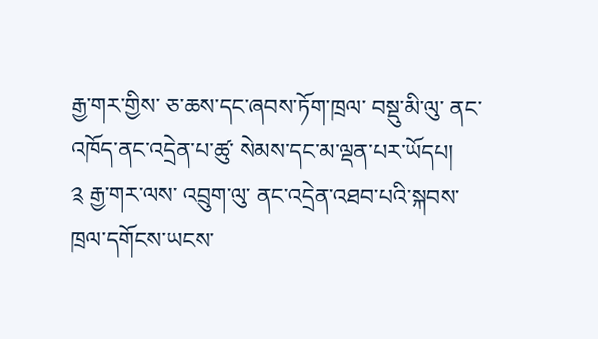རྒྱ་གར་གྱིས་ ཅ་ཆས་དང་ཞབས་ཏོག་ཁྲལ་ བསྡུ་མི་ལུ་ ནང་འཁོད་ནང་འདྲེན་པ་ཚུ་ སེམས་དང་མ་ལྡན་པར་ཡོདཔ།
༉ རྒྱ་གར་ལས་ འབྲུག་ལུ་ ནང་འདྲེན་འཐབ་པའི་སྐབས་ ཁྲལ་དགོངས་ཡངས་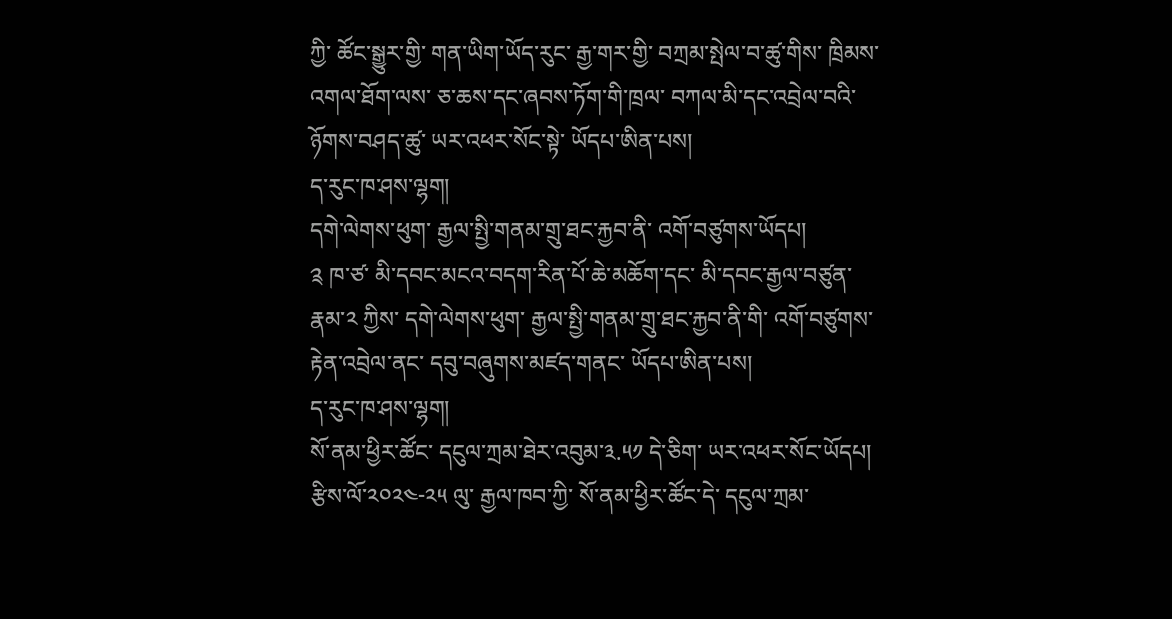ཀྱི་ ཚོང་སྒྱུར་གྱི་ གན་ཡིག་ཡོད་རུང་ རྒྱ་གར་གྱི་ བཀྲམ་སྤེལ་བ་ཚུ་གིས་ ཁྲིམས་འགལ་ཐོག་ལས་ ཅ་ཆས་དང་ཞབས་ཏོག་གི་ཁྲལ་ བཀལ་མི་དང་འབྲེལ་བའི་ ཉོགས་བཤད་ཚུ་ ཡར་འཕར་སོང་སྟེ་ ཡོདཔ་ཨིན་པས།
ད་རུང་ཁ་ཤས་ལྷག།
དགེ་ལེགས་ཕུག་ རྒྱལ་སྤྱི་གནམ་གྲུ་ཐང་རྐྱབ་ནི་ འགོ་བཙུགས་ཡོདཔ།
༉ ཁ་ཙ་ མི་དབང་མངའ་བདག་རིན་པོ་ཆེ་མཆོག་དང་ མི་དབང་རྒྱལ་བཙུན་རྣམ་༢ ཀྱིས་ དགེ་ལེགས་ཕུག་ རྒྱལ་སྤྱི་གནམ་གྲུ་ཐང་རྐྱབ་ནི་གི་ འགོ་བཙུགས་རྟེན་འབྲེལ་ནང་ དབུ་བཞུགས་མཛད་གནང་ ཡོདཔ་ཨིན་པས།
ད་རུང་ཁ་ཤས་ལྷག།
སོ་ནམ་ཕྱིར་ཚོང་ དངུལ་ཀྲམ་ཐེར་འབུམ་༣.༥༡ དེ་ཅིག་ ཡར་འཕར་སོང་ཡོདཔ།
རྩིས་ལོ་༢༠༢༤-༢༥ ལུ་ རྒྱལ་ཁབ་ཀྱི་ སོ་ནམ་ཕྱིར་ཚོང་དེ་ དངུལ་ཀྲམ་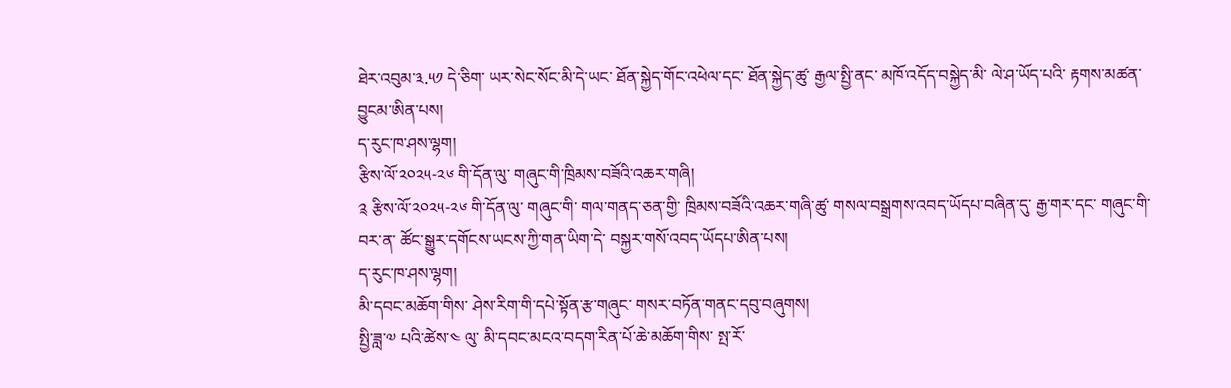ཐེར་འབུམ་༣.༥༡ དེ་ཅིག་ ཡར་སེང་སོང་མི་དེ་ཡང་ ཐོན་སྐྱེད་གོང་འཕེལ་དང་ ཐོན་སྐྱེད་ཚུ་ རྒྱལ་སྤྱི་ནང་ མཁོ་འདོད་བསྐྱེད་མི་ ལེ་ཤ་ཡོད་པའི་ རྟགས་མཚན་བྱུངམ་ཨིན་པས།
ད་རུང་ཁ་ཤས་ལྷག།
རྩིས་ལོ་༢༠༢༥-༢༦ གི་དོན་ལུ་ གཞུང་གི་ཁྲིམས་བཟོའི་འཆར་གཞི།
༉ རྩིས་ལོ་༢༠༢༥-༢༦ གི་དོན་ལུ་ གཞུང་གི་ གལ་གནད་ཅན་གྱི་ ཁྲིམས་བཟོའི་འཆར་གཞི་ཚུ་ གསལ་བསྒྲགས་འབད་ཡོདཔ་བཞིན་དུ་ རྒྱ་གར་དང་ གཞུང་གི་བར་ན་ ཚོང་སྒྱུར་དགོངས་ཡངས་ཀྱི་གན་ཡིག་དེ་ བསྐྱར་གསོ་འབད་ཡོདཔ་ཨིན་པས།
ད་རུང་ཁ་ཤས་ལྷག།
མི་དབང་མཆོག་གིས་ ཤེས་རིག་གི་དཔེ་སྟོན་རྩ་གཞུང་ གསར་བཏོན་གནང་དབུ་བཞུགས།
སྤྱི་ཟླ་༧ པའི་ཚེས་༤ ལུ་ མི་དབང་མངའ་བདག་རིན་པོ་ཆེ་མཆོག་གིས་ སྤ་རོ་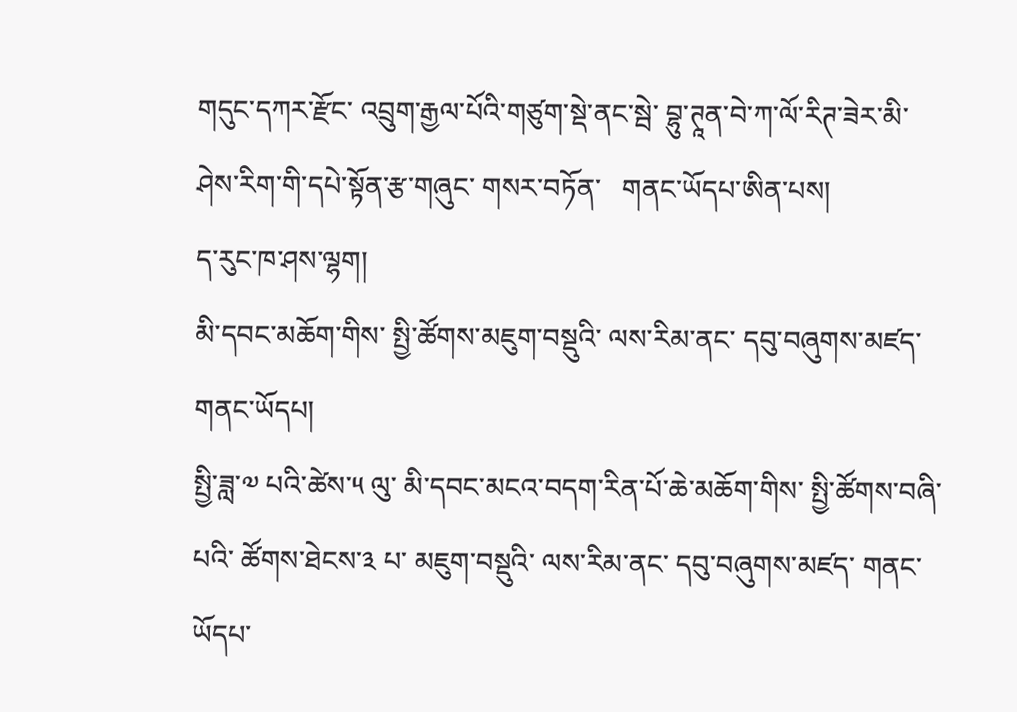གདུང་དཀར་རྫོང་ འབྲུག་རྒྱལ་པོའི་གཙུག་སྡེ་ནང་སྦེ་ བྷུ་ཊཱན་བེ་ཀ་ལོ་རིཊ་ཟེར་མི་ ཤེས་རིག་གི་དཔེ་སྟོན་རྩ་གཞུང་ གསར་བཏོན་   གནང་ཡོདཔ་ཨིན་པས།
ད་རུང་ཁ་ཤས་ལྷག།
མི་དབང་མཆོག་གིས་ སྤྱི་ཚོགས་མཇུག་བསྡུའི་ ལས་རིམ་ནང་ དབུ་བཞུགས་མཛད་གནང་ཡོདཔ།
སྤྱི་ཟླ་༧ པའི་ཚེས་༥ ལུ་ མི་དབང་མངའ་བདག་རིན་པོ་ཆེ་མཆོག་གིས་ སྤྱི་ཚོགས་བཞི་པའི་ ཚོགས་ཐེངས་༣ པ་ མཇུག་བསྡུའི་ ལས་རིམ་ནང་ དབུ་བཞུགས་མཛད་ གནང་ཡོདཔ་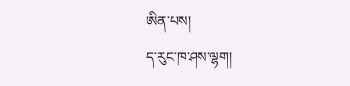ཨིན་པས།
ད་རུང་ཁ་ཤས་ལྷག།